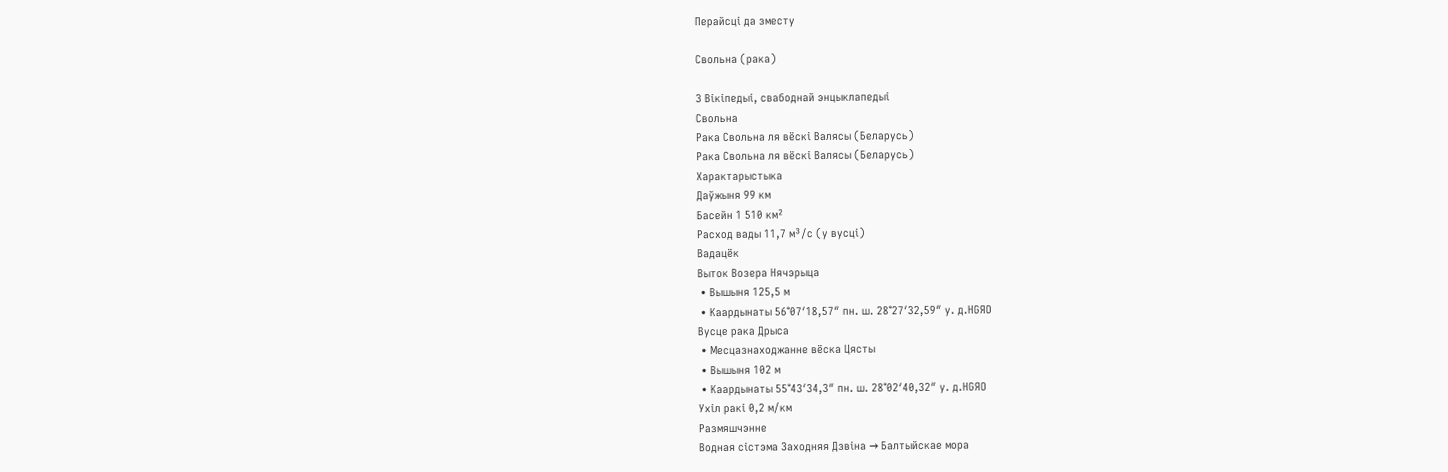Перайсці да зместу

Свольна (рака)

З Вікіпедыі, свабоднай энцыклапедыі
Свольна
Рака Свольна ля вёскі Валясы (Беларусь)
Рака Свольна ля вёскі Валясы (Беларусь)
Характарыстыка
Даўжыня 99 км
Басейн 1 510 км²
Расход вады 11,7 м³/с (у вусці)
Вадацёк
Выток Возера Нячэрыца
 • Вышыня 125,5 м
 • Каардынаты 56°07′18,57″ пн. ш. 28°27′32,59″ у. д.HGЯO
Вусце рака Дрыса
 • Месцазнаходжанне вёска Цясты
 • Вышыня 102 м
 • Каардынаты 55°43′34,3″ пн. ш. 28°02′40,32″ у. д.HGЯO
Ухіл ракі 0,2 м/км
Размяшчэнне
Водная сістэма Заходняя Дзвіна → Балтыйскае мора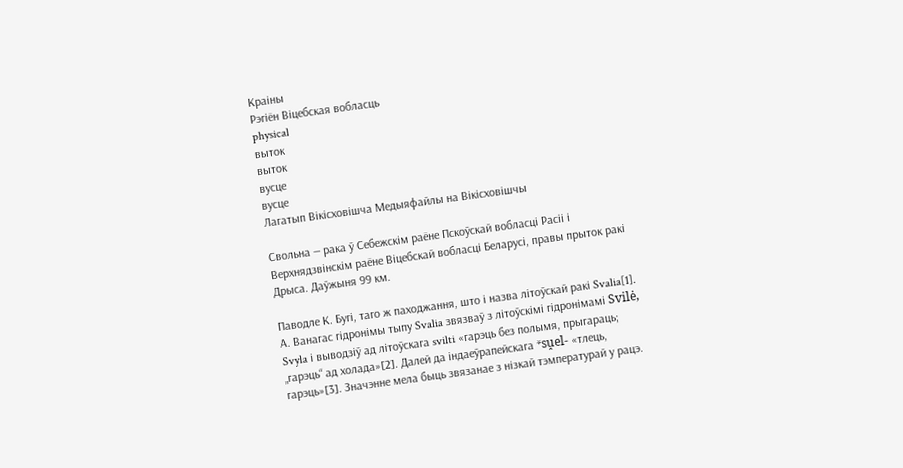Краіны
Рэгіён Віцебская вобласць
physical
выток
выток
вусце
вусце
Лагатып Вікісховішча Медыяфайлы на Вікісховішчы

Свольна — рака ў Себежскім раёне Пскоўскай вобласці Расіі і Верхнядзвінскім раёне Віцебскай вобласці Беларусі, правы прыток ракі Дрыса. Даўжыня 99 км.

Паводле К. Бугі, таго ж паходжання, што і назва літоўскай ракі Svalia[1]. А. Ванагас гідронімы тыпу Svalia звязваў з літоўскімі гідронімамі Svilė, Svyla і выводзіў ад літоўскага svilti «гарэць без полымя, прыгараць; „гарэць“ ад холада»[2]. Далей да індаеўрапейскага *sṷel- «тлець, гарэць»[3]. Значэнне мела быць звязанае з нізкай тэмпературай у рацэ.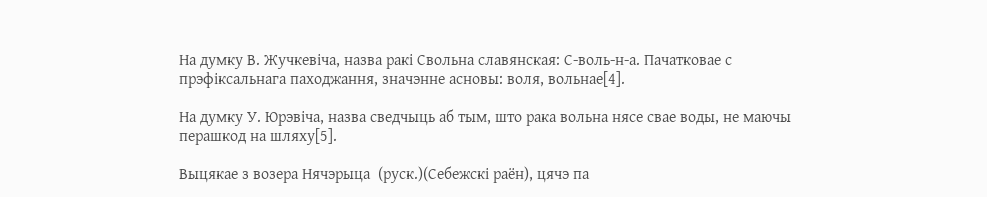На думку В. Жучкевіча, назва ракі Свольна славянская: С-воль-н-а. Пачатковае с прэфіксальнага паходжання, значэнне асновы: воля, вольнае[4].

На думку У. Юрэвіча, назва сведчыць аб тым, што рака вольна нясе свае воды, не маючы перашкод на шляху[5].

Выцякае з возера Нячэрыца  (руск.)(Себежскі раён), цячэ па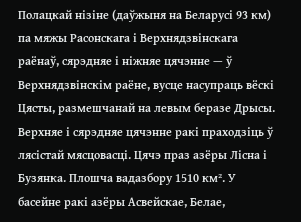Полацкай нізіне (даўжыня на Беларусі 93 км) па мяжы Расонскага і Верхнядзвінскага раёнаў, сярэдняе і ніжняе цячэнне — ў Верхнядзвінскім раёне, вусце насупраць вёскі Цясты, размешчанай на левым беразе Дрысы. Верхняе і сярэдняе цячэнне ракі праходзіць ў лясістай мясцовасці. Цячэ праз азёры Лісна і Бузянка. Плошча вадазбору 1510 км². У басейне ракі азёры Асвейскае, Белае,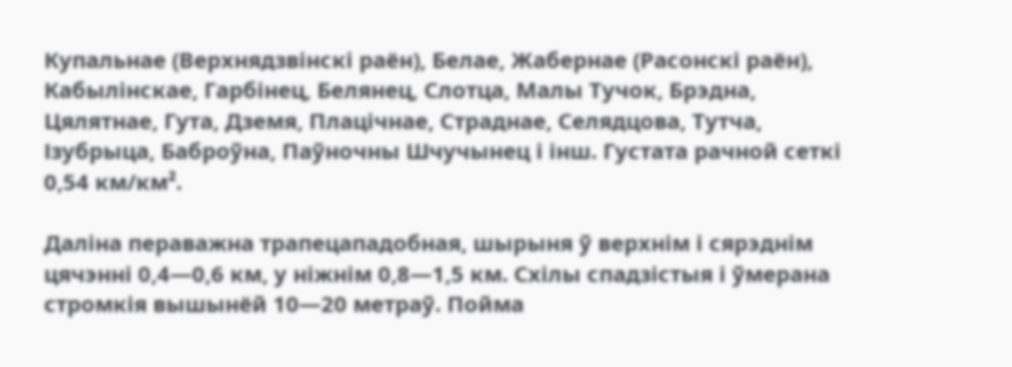Купальнае (Верхнядзвінскі раён), Белае, Жабернае (Расонскі раён), Кабылінскае, Гарбінец, Белянец, Слотца, Малы Тучок, Брэдна, Цялятнае, Гута, Дземя, Плацічнае, Страднае, Селядцова, Тутча, Ізубрыца, Баброўна, Паўночны Шчучынец і інш. Густата рачной сеткі 0,54 км/км².

Даліна пераважна трапецападобная, шырыня ў верхнім і сярэднім цячэнні 0,4—0,6 км, у ніжнім 0,8—1,5 км. Схілы спадзістыя і ўмерана стромкія вышынёй 10—20 метраў. Пойма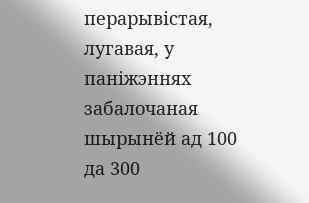перарывістая, лугавая, у паніжэннях забалочаная шырынёй ад 100 да 300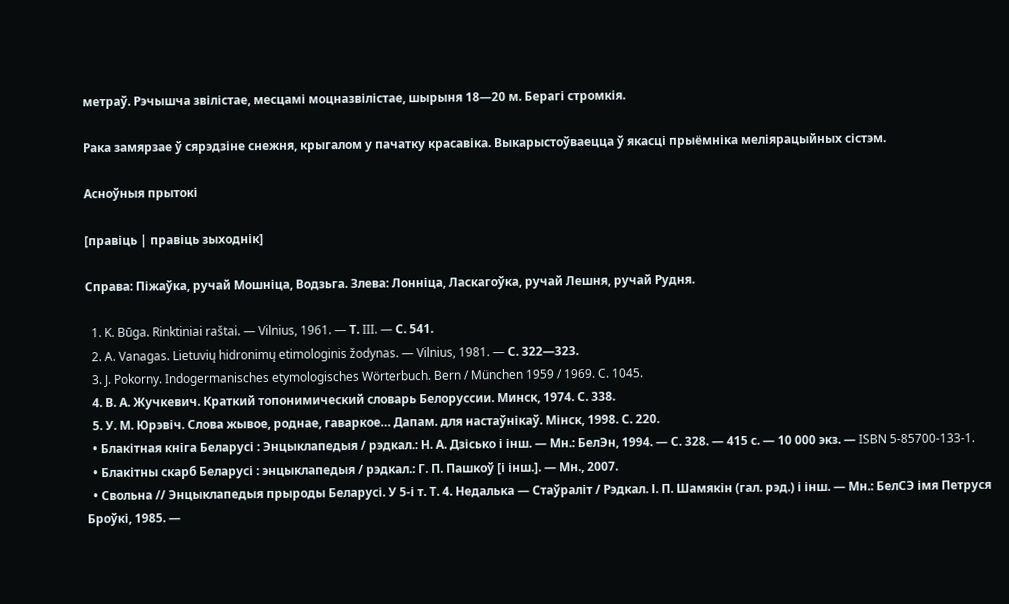метраў. Рэчышча звілістае, месцамі моцназвілістае, шырыня 18—20 м. Берагі стромкія.

Рака замярзае ў сярэдзіне снежня, крыгалом у пачатку красавіка. Выкарыстоўваецца ў якасці прыёмніка меліярацыйных сістэм.

Асноўныя прытокі

[правіць | правіць зыходнік]

Справа: Піжаўка, ручай Мошніца, Водзьга. Злева: Лонніца, Ласкагоўка, ручай Лешня, ручай Рудня.

  1. K. Būga. Rinktiniai raštai. — Vilnius, 1961. — Т. III. — С. 541.
  2. A. Vanagas. Lietuvių hidronimų etimologinis žodynas. — Vilnius, 1981. — С. 322—323.
  3. J. Pokorny. Indogermanisches etymologisches Wörterbuch. Bern / München 1959 / 1969. C. 1045.
  4. В. А. Жучкевич. Краткий топонимический словарь Белоруссии. Минск, 1974. С. 338.
  5. У. М. Юрэвіч. Слова жывое, роднае, гаваркое… Дапам. для настаўнікаў. Мінск, 1998. С. 220.
  • Блакітная кніга Беларусі : Энцыклапедыя / рэдкал.: Н. А. Дзісько і інш. — Мн.: БелЭн, 1994. — С. 328. — 415 с. — 10 000 экз. — ISBN 5-85700-133-1.
  • Блакітны скарб Беларусі : энцыклапедыя / рэдкал.: Г. П. Пашкоў [і інш.]. — Мн., 2007.
  • Свольна // Энцыклапедыя прыроды Беларусі. У 5-і т. Т. 4. Недалька — Стаўраліт / Рэдкал. І. П. Шамякін (гал. рэд.) і інш. — Мн.: БелСЭ імя Петруся Броўкі, 1985. —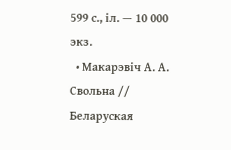599 с., іл. — 10 000 экз.
  • Макарэвіч А. А. Свольна // Беларуская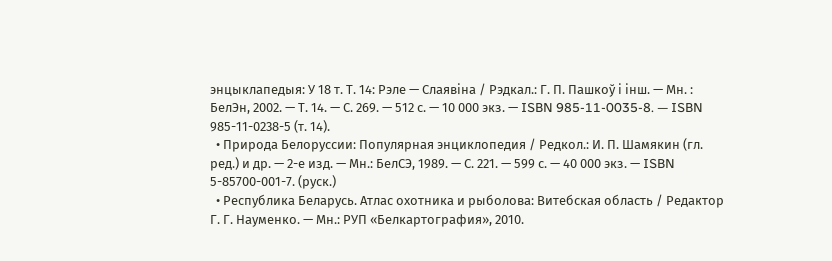энцыклапедыя: У 18 т. Т. 14: Рэле — Слаявіна / Рэдкал.: Г. П. Пашкоў і інш. — Мн. : БелЭн, 2002. — Т. 14. — С. 269. — 512 с. — 10 000 экз. — ISBN 985-11-0035-8. — ISBN 985-11-0238-5 (т. 14).
  • Природа Белоруссии: Популярная энциклопедия / Редкол.: И. П. Шамякин (гл. ред.) и др. — 2-е изд. — Мн.: БелСЭ, 1989. — С. 221. — 599 с. — 40 000 экз. — ISBN 5-85700-001-7. (руск.)
  • Республика Беларусь. Атлас охотника и рыболова: Витебская область / Редактор Г. Г. Науменко. — Мн.: РУП «Белкартография», 2010.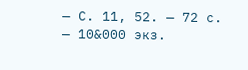— С. 11, 52. — 72 с. — 10&000 экз.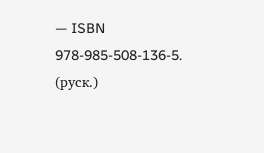— ISBN 978-985-508-136-5. (руск.)